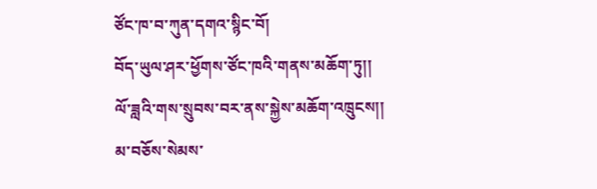ཙོང་ཁ་བ་ཀུན་དགའ་སྙིང་བོ།
བོད་ཡུལ་ཤར་ཕྱོགས་ཙོང་ཁའི་གནས་མཆོག་ཏུ།།
ལོ་ཟླའི་གས་སྲུབས་བར་ནས་སྐྱེས་མཆོག་འཁྲུངས།།
མ་བཅོས་སེམས་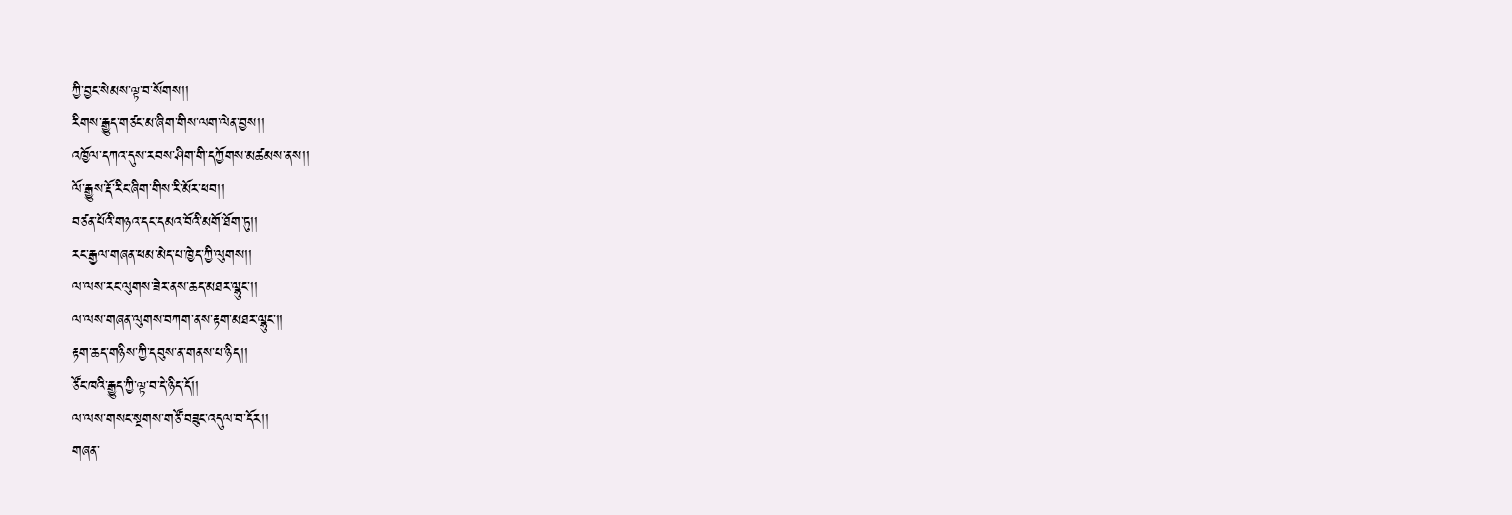ཀྱི་བྱང་སེམས་ལྟ་བ་སོགས།།
རིགས་རྒྱུད་གཙང་མ་ཞིག་གིས་ལག་ལེན་བྱས།།
འཁྱོལ་དཀའ་དུས་རབས་ཤིག་གི་དཀྱོགས་མཚམས་ནས།།
ལོ་རྒྱུས་རྡོ་རིང་ཞིག་གིས་རི་མོར་ཕབ།།
བཙན་པོའི་གཉའ་དང་དམའ་བོའི་མགོ་ཐོག་ཏུ།།
རང་རྒྱལ་གཞན་ཕམ་མེད་པ་ཁྱེད་ཀྱི་ལུགས།།
ལ་ལས་རང་ལུགས་ཟེར་ནས་ཆད་མཐར་ལྷུང་།།
ལ་ལས་གཞན་ལུགས་བཀག་ནས་རྟག་མཐར་ལྷུང་།།
རྟག་ཆད་གཉིས་ཀྱི་དབུས་ན་གནས་པ་ཉིད།།
ཙོང་ཁའི་རྒྱུད་ཀྱི་ལྟ་བ་དེ་ཉིད་དོ།།
ལ་ལས་གསང་སྔགས་གཙོ་བཟུང་འདུལ་བ་དོར།།
གཞན་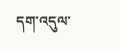དག་འདུལ་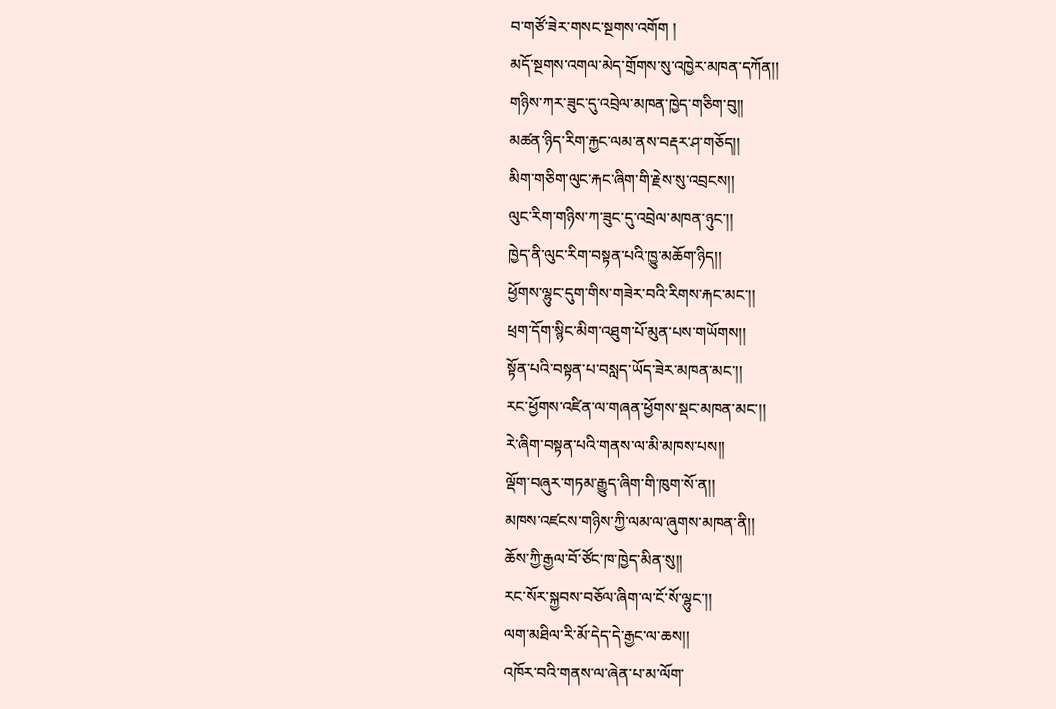བ་གཙོ་ཟེར་གསང་སྔགས་འགོག །
མདོ་སྔགས་འགལ་མེད་གྲོགས་སུ་འཁྱེར་མཁན་དཀོན།།
གཉིས་ཀར་ཟུང་དུ་འབྲེལ་མཁན་ཁྱེད་གཅིག་བུ།།
མཚན་ཉིད་རིག་རྐྱང་ལམ་ནས་བརྡར་ཤ་གཅོད།།
མིག་གཅིག་ལུང་རྐང་ཞིག་གི་རྗེས་སུ་འབྲངས།།
ལུང་རིག་གཉིས་ཀ་ཟུང་དུ་འབྲེལ་མཁན་ཉུང་།།
ཁྱེད་ནི་ལུང་རིག་བསྟན་པའི་ཁྱུ་མཆོག་ཉིད།།
ཕྱོགས་ལྷུང་དུག་གིས་གཟེར་བའི་རིགས་རྐང་མང་།།
ཕྲག་དོག་སྙིང་མིག་འཐུག་པོ་མུན་པས་གཡོགས།།
སྟོན་པའི་བསྟན་པ་བསླད་ཡོད་ཟེར་མཁན་མང་།།
རང་ཕྱོགས་འཛིན་ལ་གཞན་ཕྱོགས་སྡང་མཁན་མང་།།
རེ་ཞིག་བསྟན་པའི་གནས་ལ་མི་མཁས་པས།།
ལྡོག་བཞུར་གཏམ་རྒྱུད་ཞིག་གི་ཁུག་སོ་ན།།
མཁས་འཛངས་གཉིས་ཀྱི་ལམ་ལ་ཞུགས་མཁན་ནི།།
ཆོས་ཀྱི་རྒྱལ་བོ་ཙོང་ཁ་ཁྱེད་མིན་སུ།།
རང་སོར་སྐྱབས་བཅོལ་ཞིག་ལ་ངོ་སོ་ལྷུང་།།
ལག་མཐིལ་རི་མོ་དེད་དེ་རྒྱང་ལ་ཆས།།
འཁོར་བའི་གནས་ལ་ཞེན་པ་མ་ལོག་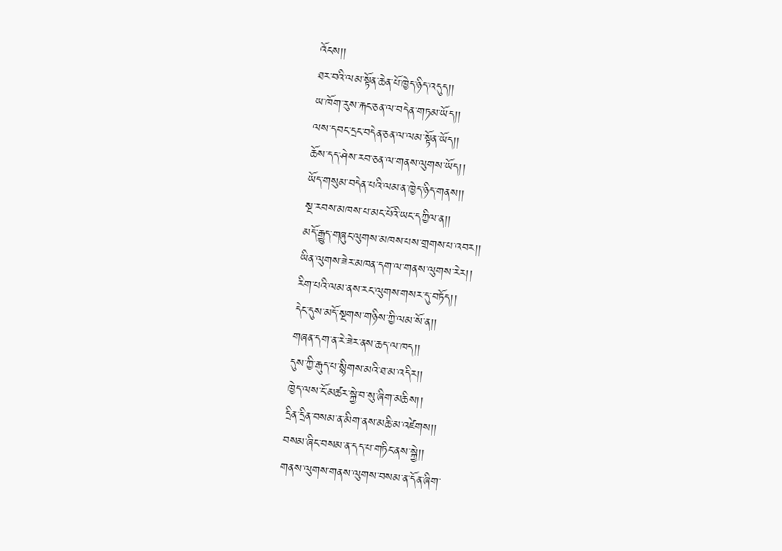འོངས།།
ཐར་བའི་ལམ་སྟོན་ཆེན་པོ་ཁྱེད་ཉིད་འདུད།།
ཡ་ཁོག་རུས་རྐང་ཅན་ལ་བདེན་གཏམ་ཡོད།།
ལས་དབང་དྲང་བདེན་ཅན་ལ་ལམ་སྟོན་ཡོད།།
ཆོས་དད་ཤེས་རབ་ཅན་ལ་གནས་ལུགས་ཡོད།།
ཡོད་གསུམ་བདེན་པའི་ལམ་ན་ཁྱེད་ཉིད་གནས།།
སྔ་རབས་མཁས་པ་མང་པོའི་ཡང་དཀྱིལ་ན།།
མདོ་རྒྱུད་གཞུང་ལུགས་མཁས་པས་གྲགས་པ་འབར།།
ཡིན་ལུགས་ཟེར་མཁན་དག་ལ་གནས་ལུགས་རེར།།
རིག་པའི་ལམ་ནས་རང་ལུགས་གསར་དུ་བཏོད།།
དེང་དུས་མདོ་སྔགས་གཉིས་ཀྱི་ལམ་སོ་ན།།
གཞན་དག་ན་རེ་ཟེར་ནས་ཆད་ལ་ཁད།།
དུས་ཀྱི་རྒུད་པ་སྙིགས་མའི་ཐ་མ་འདིར།།
ཁྱེད་ལས་ངོ་མཚར་སྐྱེ་བ་སུ་ཞིག་མཆིས།།
དྲིན་དྲིན་བསམ་ན་མིག་ནས་མཆི་མ་འཛེགས།།
བསམ་ཞིང་བསམ་ན་དད་པ་གཏིང་ནས་སྐྱེ།།
གནས་ལུགས་གནས་ལུགས་བསམ་ན་དོན་ཞིག་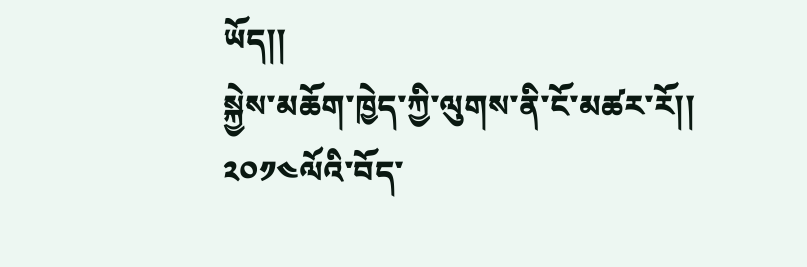ཡོད།།
སྐྱེས་མཆོག་ཁྱེད་ཀྱི་ལུགས་ནི་ངོ་མཚར་རོ།།
༢༠༡༤ལོའི་བོད་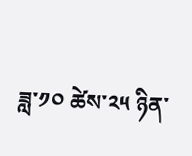ཟླ་༡༠ ཚེས་༢༥ ཉིན་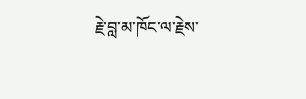རྗེ་བླ་མ་ཁོང་ལ་རྗེས་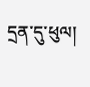དྲན་དུ་ཕུལ།